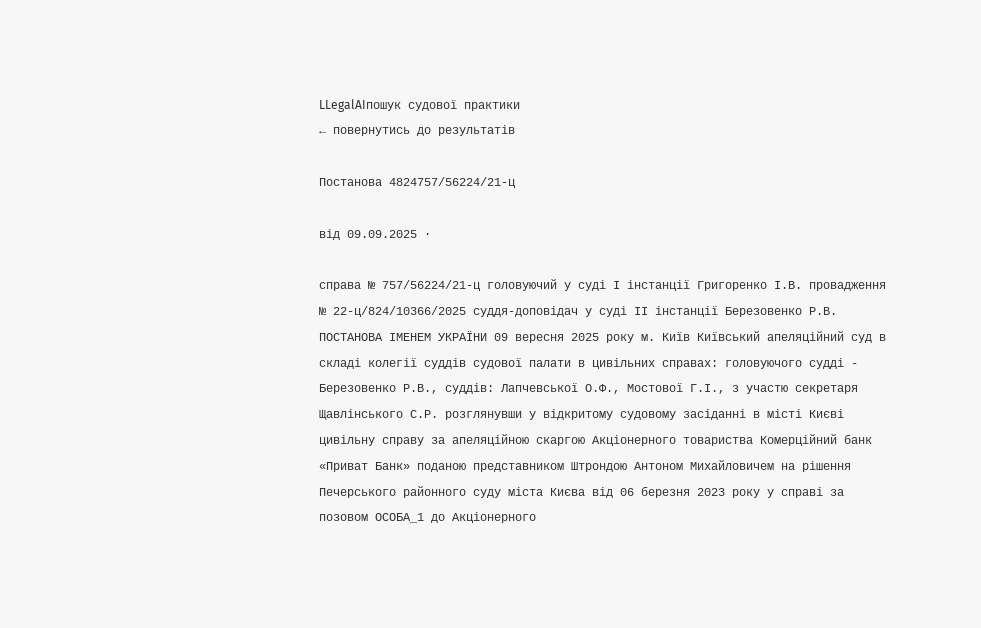LLegalAIпошук судової практики
← повернутись до результатів

Постанова 4824757/56224/21-ц

від 09.09.2025 ·

справа № 757/56224/21-ц головуючий у суді І інстанції Григоренко І.В. провадження № 22-ц/824/10366/2025 суддя-доповідач у суді ІІ інстанції Березовенко Р.В. ПОСТАНОВА ІМЕНЕМ УКРАЇНИ 09 вересня 2025 року м. Київ Київський апеляційний суд в складі колегії суддів судової палати в цивільних справах: головуючого судді - Березовенко Р.В., суддів: Лапчевської О.Ф., Мостової Г.І., з участю секретаря Щавлінського С.Р. розглянувши у відкритому судовому засіданні в місті Києві цивільну справу за апеляційною скаргою Акціонерного товариства Комерційний банк «Приват Банк» поданою представником Штрондою Антоном Михайловичем на рішення Печерського районного суду міста Києва від 06 березня 2023 року у справі за позовом ОСОБА_1 до Акціонерного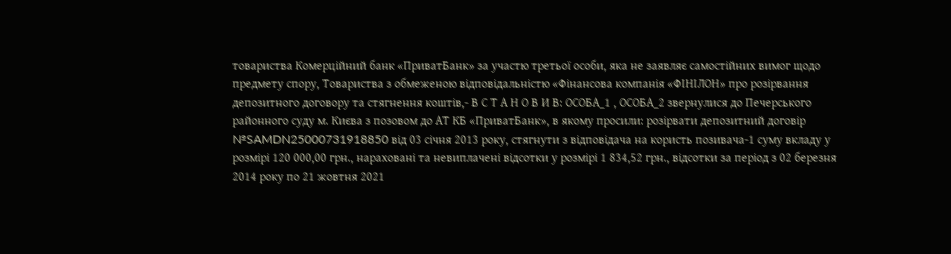товариства Комерційний банк «ПриватБанк» за участю третьої особи, яка не заявляє самостійних вимог щодо предмету спору, Товариства з обмеженою відповідальністю «Фінансова компанія «ФІНІЛОН» про розірвання депозитного договору та стягнення коштів,- В С Т А Н О В И В: ОСОБА_1 , ОСОБА_2 звернулися до Печерського районного суду м. Києва з позовом до АТ КБ «ПриватБанк», в якому просили: розірвати депозитний договір №SAMDN25000731918850 від 03 січня 2013 року, стягнути з відповідача на користь позивача-1 суму вкладу у розмірі 120 000,00 грн., нараховані та невиплачені відсотки у розмірі 1 834,52 грн., відсотки за період з 02 березня 2014 року по 21 жовтня 2021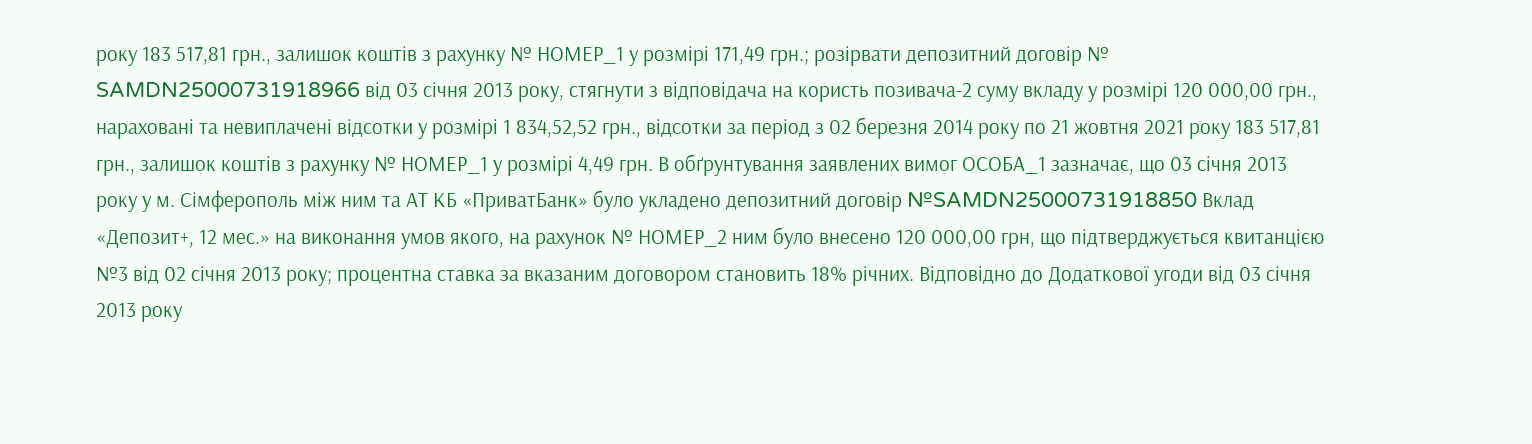року 183 517,81 грн., залишок коштів з рахунку № НОМЕР_1 у розмірі 171,49 грн.; розірвати депозитний договір № SAMDN25000731918966 від 03 січня 2013 року, стягнути з відповідача на користь позивача-2 суму вкладу у розмірі 120 000,00 грн., нараховані та невиплачені відсотки у розмірі 1 834,52,52 грн., відсотки за період з 02 березня 2014 року по 21 жовтня 2021 року 183 517,81 грн., залишок коштів з рахунку № НОМЕР_1 у розмірі 4,49 грн. В обґрунтування заявлених вимог ОСОБА_1 зазначає, що 03 січня 2013 року у м. Сімферополь між ним та АТ КБ «ПриватБанк» було укладено депозитний договір №SAMDN25000731918850 Вклад «Депозит+, 12 мес.» на виконання умов якого, на рахунок № НОМЕР_2 ним було внесено 120 000,00 грн, що підтверджується квитанцією №3 від 02 січня 2013 року; процентна ставка за вказаним договором становить 18% річних. Відповідно до Додаткової угоди від 03 січня 2013 року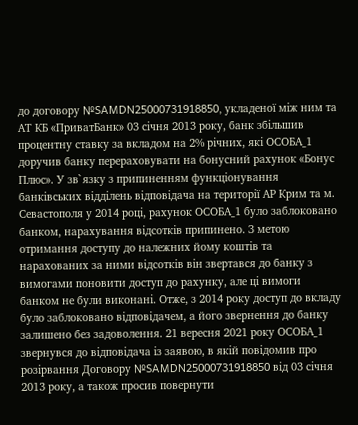до договору №SAMDN25000731918850, укладеної між ним та АТ КБ «ПриватБанк» 03 січня 2013 року, банк збільшив процентну ставку за вкладом на 2% річних, які ОСОБА_1 доручив банку перераховувати на бонусний рахунок «Бонус Плюс». У зв`язку з припиненням функціонування банківських відділень відповідача на території АР Крим та м. Севастополя у 2014 році, рахунок ОСОБА_1 було заблоковано банком, нарахування відсотків припинено. З метою отримання доступу до належних йому коштів та нарахованих за ними відсотків він звертався до банку з вимогами поновити доступ до рахунку, але ці вимоги банком не були виконані. Отже, з 2014 року доступ до вкладу було заблоковано відповідачем, а його звернення до банку залишено без задоволення. 21 вересня 2021 року ОСОБА_1 звернувся до відповідача із заявою, в якій повідомив про розірвання Договору №SAMDN25000731918850 від 03 січня 2013 року, а також просив повернути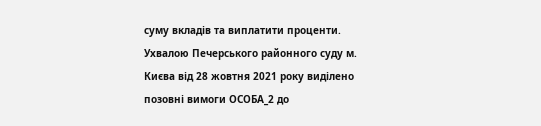суму вкладів та виплатити проценти. Ухвалою Печерського районного суду м. Києва від 28 жовтня 2021 року виділено позовні вимоги ОСОБА_2 до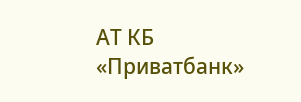АТ КБ «Приватбанк»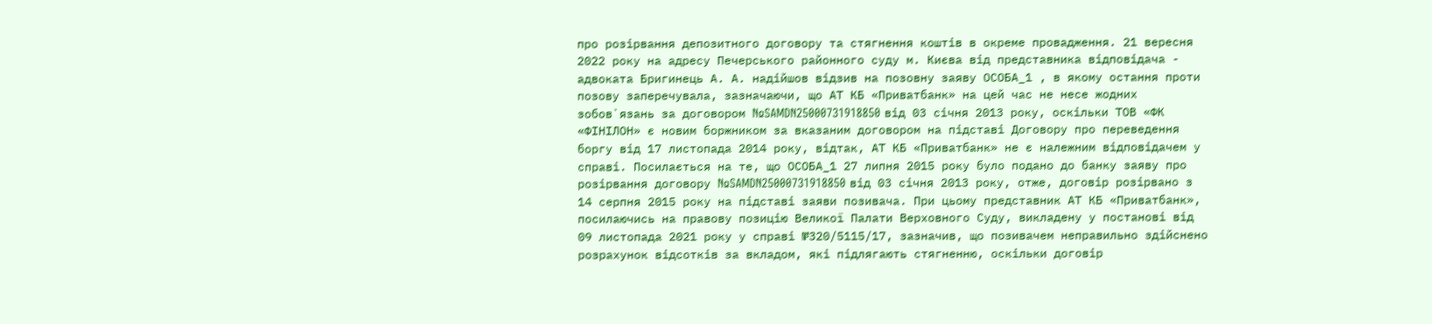про розірвання депозитного договору та стягнення коштів в окреме провадження. 21 вересня 2022 року на адресу Печерського районного суду м. Києва від представника відповідача - адвоката Бригинець А. А. надійшов відзив на позовну заяву ОСОБА_1 , в якому остання проти позову заперечувала, зазначаючи, що АТ КБ «Приватбанк» на цей час не несе жодних зобов`язань за договором №SAMDN25000731918850 від 03 січня 2013 року, оскільки ТОВ «ФК «ФІНІЛОН» є новим боржником за вказаним договором на підставі Договору про переведення боргу від 17 листопада 2014 року, відтак, АТ КБ «Приватбанк» не є належним відповідачем у справі. Посилається на те, що ОСОБА_1 27 липня 2015 року було подано до банку заяву про розірвання договору №SAMDN25000731918850 від 03 січня 2013 року, отже, договір розірвано з 14 серпня 2015 року на підставі заяви позивача. При цьому представник АТ КБ «Приватбанк», посилаючись на правову позицію Великої Палати Верховного Суду, викладену у постанові від 09 листопада 2021 року у справі №320/5115/17, зазначив, що позивачем неправильно здійснено розрахунок відсотків за вкладом, які підлягають стягненню, оскільки договір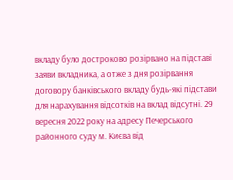вкладу було достроково розірвано на підставі заяви вкладника, а отже з дня розірвання договору банківського вкладу будь-які підстави для нарахування відсотків на вклад відсутні. 29 вересня 2022 року на адресу Печерського районного суду м. Києва від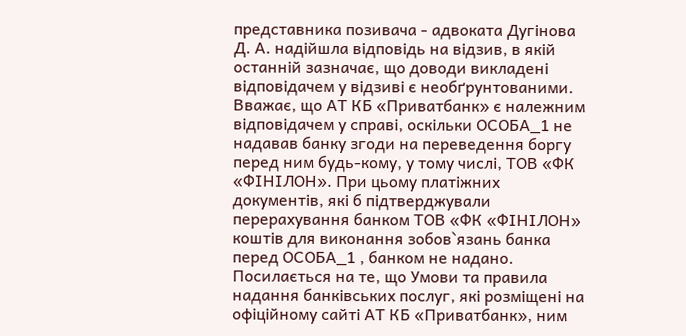представника позивача - адвоката Дугінова Д. А. надійшла відповідь на відзив, в якій останній зазначає, що доводи викладені відповідачем у відзиві є необґрунтованими. Вважає, що АТ КБ «Приватбанк» є належним відповідачем у справі, оскільки ОСОБА_1 не надавав банку згоди на переведення боргу перед ним будь-кому, у тому числі, ТОВ «ФК «ФІНІЛОН». При цьому платіжних документів, які б підтверджували перерахування банком ТОВ «ФК «ФІНІЛОН» коштів для виконання зобов`язань банка перед ОСОБА_1 , банком не надано. Посилається на те, що Умови та правила надання банківських послуг, які розміщені на офіційному сайті АТ КБ «Приватбанк», ним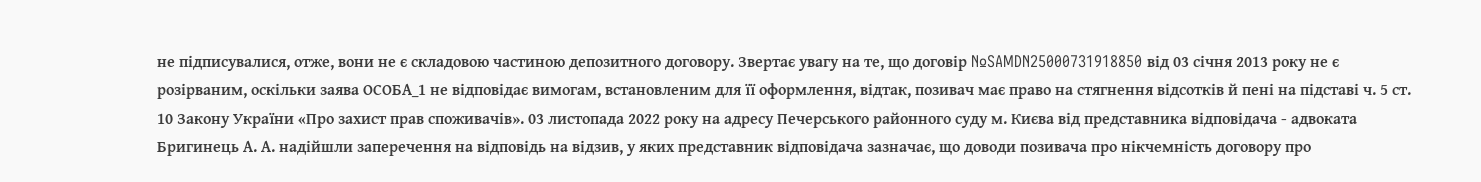не підписувалися, отже, вони не є складовою частиною депозитного договору. Звертає увагу на те, що договір №SAMDN25000731918850 від 03 січня 2013 року не є розірваним, оскільки заява ОСОБА_1 не відповідає вимогам, встановленим для її оформлення, відтак, позивач має право на стягнення відсотків й пені на підставі ч. 5 ст. 10 Закону України «Про захист прав споживачів». 03 листопада 2022 року на адресу Печерського районного суду м. Києва від представника відповідача - адвоката Бригинець А. А. надійшли заперечення на відповідь на відзив, у яких представник відповідача зазначає, що доводи позивача про нікчемність договору про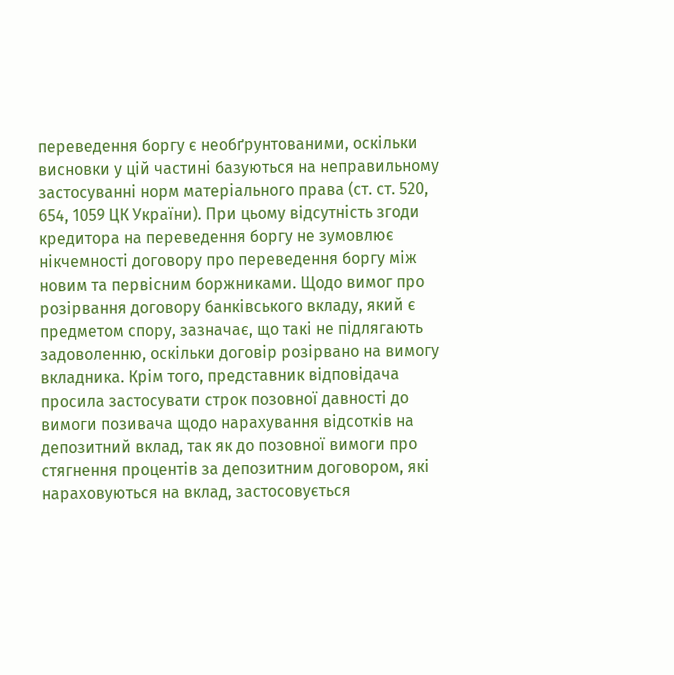переведення боргу є необґрунтованими, оскільки висновки у цій частині базуються на неправильному застосуванні норм матеріального права (ст. ст. 520, 654, 1059 ЦК України). При цьому відсутність згоди кредитора на переведення боргу не зумовлює нікчемності договору про переведення боргу між новим та первісним боржниками. Щодо вимог про розірвання договору банківського вкладу, який є предметом спору, зазначає, що такі не підлягають задоволенню, оскільки договір розірвано на вимогу вкладника. Крім того, представник відповідача просила застосувати строк позовної давності до вимоги позивача щодо нарахування відсотків на депозитний вклад, так як до позовної вимоги про стягнення процентів за депозитним договором, які нараховуються на вклад, застосовується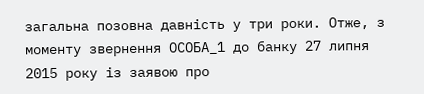загальна позовна давність у три роки. Отже, з моменту звернення ОСОБА_1 до банку 27 липня 2015 року із заявою про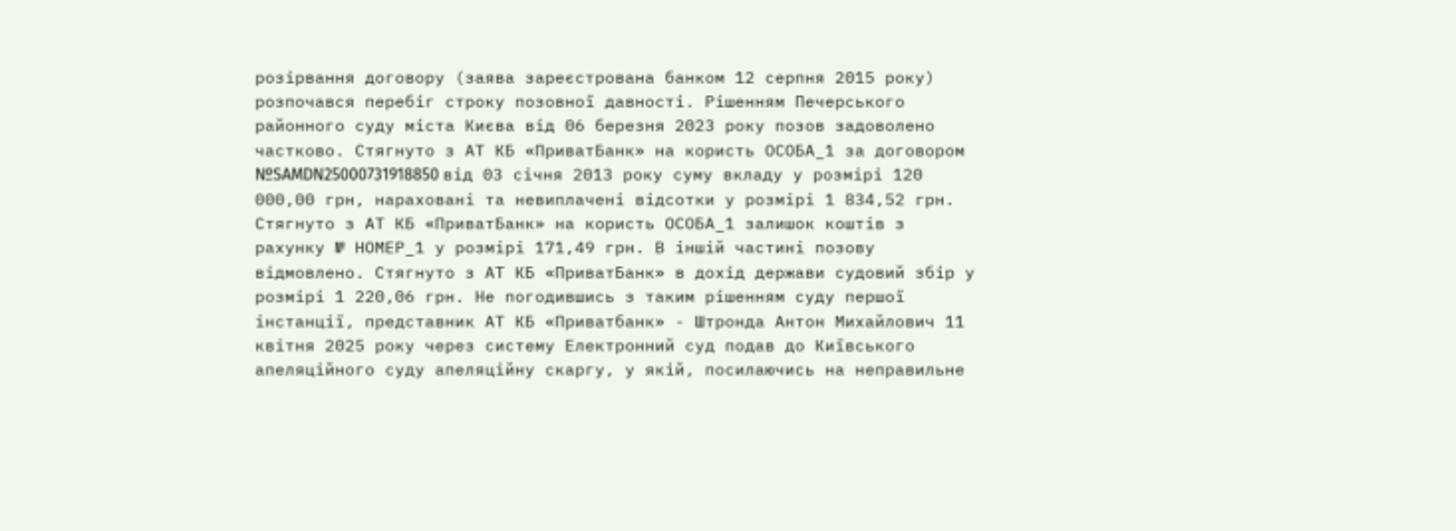розірвання договору (заява зареєстрована банком 12 серпня 2015 року) розпочався перебіг строку позовної давності. Рішенням Печерського районного суду міста Києва від 06 березня 2023 року позов задоволено частково. Стягнуто з АТ КБ «ПриватБанк» на користь ОСОБА_1 за договором №SAMDN25000731918850 від 03 січня 2013 року суму вкладу у розмірі 120 000,00 грн, нараховані та невиплачені відсотки у розмірі 1 834,52 грн. Стягнуто з АТ КБ «ПриватБанк» на користь ОСОБА_1 залишок коштів з рахунку № НОМЕР_1 у розмірі 171,49 грн. В іншій частині позову відмовлено. Стягнуто з АТ КБ «ПриватБанк» в дохід держави судовий збір у розмірі 1 220,06 грн. Не погодившись з таким рішенням суду першої інстанції, представник АТ КБ «Приватбанк» - Штронда Антон Михайлович 11 квітня 2025 року через систему Електронний суд подав до Київського апеляційного суду апеляційну скаргу, у якій, посилаючись на неправильне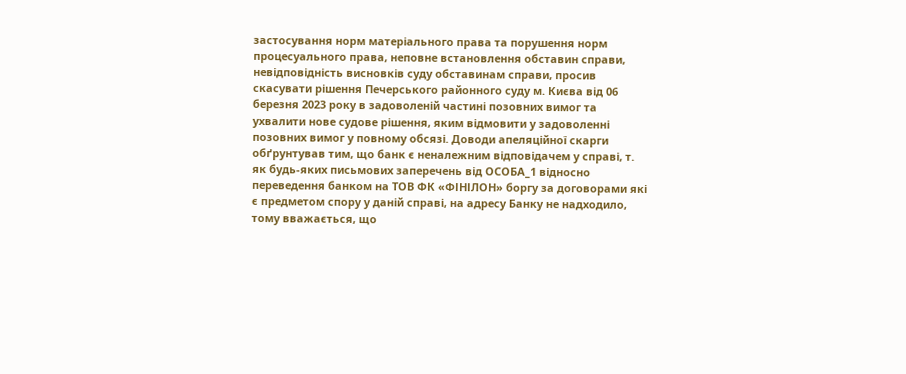застосування норм матеріального права та порушення норм процесуального права, неповне встановлення обставин справи, невідповідність висновків суду обставинам справи, просив скасувати рішення Печерського районного суду м. Києва від 06 березня 2023 року в задоволеній частині позовних вимог та ухвалити нове судове рішення, яким відмовити у задоволенні позовних вимог у повному обсязі. Доводи апеляційної скарги обґрунтував тим, що банк є неналежним відповідачем у справі, т. як будь-яких письмових заперечень від ОСОБА_1 відносно переведення банком на ТОВ ФК «ФІНІЛОН» боргу за договорами які є предметом спору у даній справі, на адресу Банку не надходило, тому вважається, що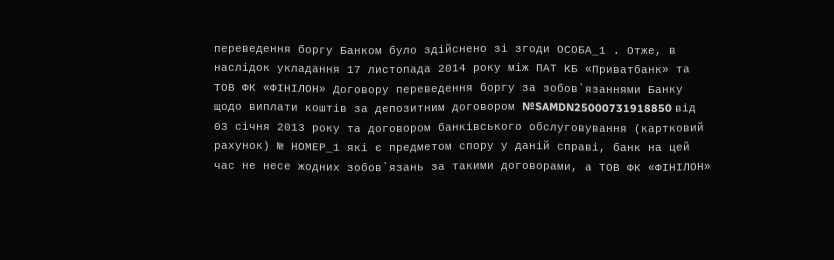переведення боргу Банком було здійснено зі згоди ОСОБА_1 . Отже, в наслідок укладання 17 листопада 2014 року між ПАТ КБ «Приватбанк» та ТОВ ФК «ФІНІЛОН» Договору переведення боргу за зобов`язаннями Банку щодо виплати коштів за депозитним договором №SAMDN25000731918850 від 03 січня 2013 року та договором банківського обслуговування (картковий рахунок) № НОМЕР_1 які є предметом спору у даній справі, банк на цей час не несе жодних зобов`язань за такими договорами, а ТОВ ФК «ФІНІЛОН»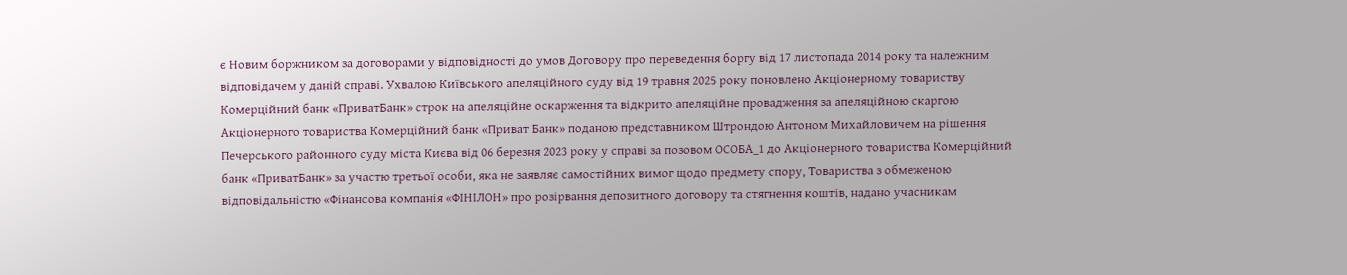є Новим боржником за договорами у відповідності до умов Договору про переведення боргу від 17 листопада 2014 року та належним відповідачем у даній справі. Ухвалою Київського апеляційного суду від 19 травня 2025 року поновлено Акціонерному товариству Комерційний банк «ПриватБанк» строк на апеляційне оскарження та відкрито апеляційне провадження за апеляційною скаргою Акціонерного товариства Комерційний банк «Приват Банк» поданою представником Штрондою Антоном Михайловичем на рішення Печерського районного суду міста Києва від 06 березня 2023 року у справі за позовом ОСОБА_1 до Акціонерного товариства Комерційний банк «ПриватБанк» за участю третьої особи, яка не заявляє самостійних вимог щодо предмету спору, Товариства з обмеженою відповідальністю «Фінансова компанія «ФІНІЛОН» про розірвання депозитного договору та стягнення коштів, надано учасникам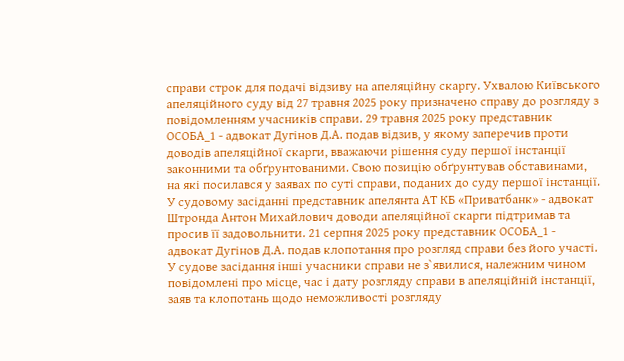справи строк для подачі відзиву на апеляційну скаргу. Ухвалою Київського апеляційного суду від 27 травня 2025 року призначено справу до розгляду з повідомленням учасників справи. 29 травня 2025 року представник ОСОБА_1 - адвокат Дугінов Д.А. подав відзив, у якому заперечив проти доводів апеляційної скарги, вважаючи рішення суду першої інстанції законними та обґрунтованими. Свою позицію обґрунтував обставинами, на які посилався у заявах по суті справи, поданих до суду першої інстанції. У судовому засіданні представник апелянта АТ КБ «Приватбанк» - адвокат Штронда Антон Михайлович доводи апеляційної скарги підтримав та просив її задовольнити. 21 серпня 2025 року представник ОСОБА_1 - адвокат Дугінов Д.А. подав клопотання про розгляд справи без його участі. У судове засідання інші учасники справи не з`явилися, належним чином повідомлені про місце, час і дату розгляду справи в апеляційній інстанції, заяв та клопотань щодо неможливості розгляду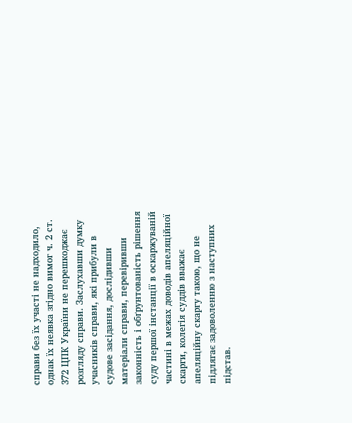справи без їх участі не надходило, однак їх неявка згідно вимог ч. 2 ст. 372 ЦПК України не перешкоджає розгляду справи. Заслухавши думку учасників справи, які прибули в судове засідання, дослідивши матеріали справи, перевіривши законність і обґрунтованість рішення суду першої інстанції в оскаржуваній частині в межах доводів апеляційної скарги, колегія суддів вважає апеляційну скаргу такою, що не підлягає задоволенню з наступних підстав.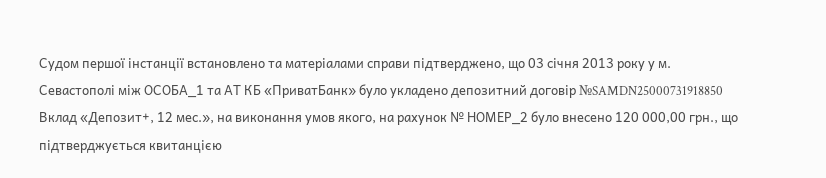Судом першої інстанції встановлено та матеріалами справи підтверджено, що 03 січня 2013 року у м. Севастополі між ОСОБА_1 та АТ КБ «ПриватБанк» було укладено депозитний договір №SAMDN25000731918850 Вклад «Депозит+, 12 мес.», на виконання умов якого, на рахунок № НОМЕР_2 було внесено 120 000,00 грн., що підтверджується квитанцією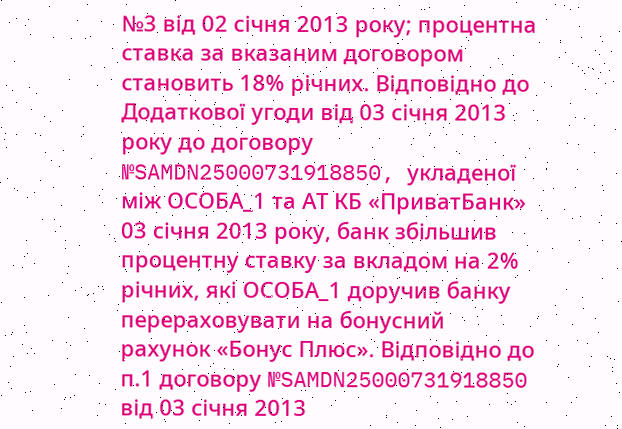№3 від 02 січня 2013 року; процентна ставка за вказаним договором становить 18% річних. Відповідно до Додаткової угоди від 03 січня 2013 року до договору №SAMDN25000731918850, укладеної між ОСОБА_1 та АТ КБ «ПриватБанк» 03 січня 2013 року, банк збільшив процентну ставку за вкладом на 2% річних, які ОСОБА_1 доручив банку перераховувати на бонусний рахунок «Бонус Плюс». Відповідно до п.1 договору №SAMDN25000731918850 від 03 січня 2013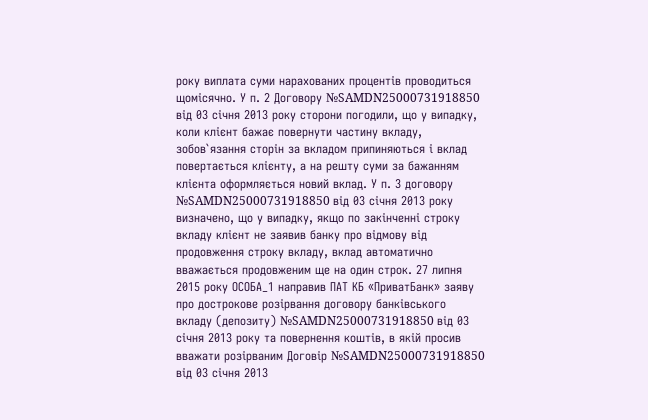року виплата суми нарахованих процентів проводиться щомісячно. У п. 2 Договору №SAMDN25000731918850 від 03 січня 2013 року сторони погодили, що у випадку, коли клієнт бажає повернути частину вкладу, зобов`язання сторін за вкладом припиняються і вклад повертається клієнту, а на решту суми за бажанням клієнта оформляється новий вклад. У п. 3 договору №SAMDN25000731918850 від 03 січня 2013 року визначено, що у випадку, якщо по закінченні строку вкладу клієнт не заявив банку про відмову від продовження строку вкладу, вклад автоматично вважається продовженим ще на один строк. 27 липня 2015 року ОСОБА_1 направив ПАТ КБ «ПриватБанк» заяву про дострокове розірвання договору банківського вкладу (депозиту) №SAMDN25000731918850 від 03 січня 2013 року та повернення коштів, в якій просив вважати розірваним Договір №SAMDN25000731918850 від 03 січня 2013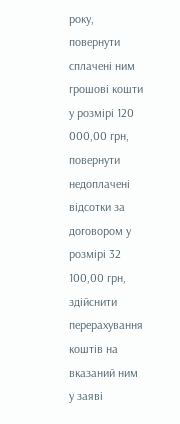року, повернути сплачені ним грошові кошти у розмірі 120 000,00 грн, повернути недоплачені відсотки за договором у розмірі 32 100,00 грн, здійснити перерахування коштів на вказаний ним у заяві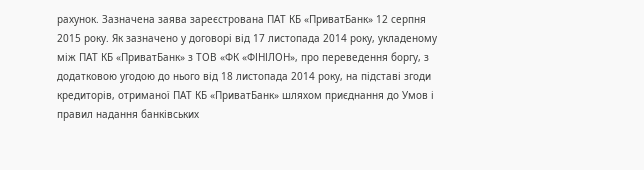рахунок. Зазначена заява зареєстрована ПАТ КБ «ПриватБанк» 12 серпня 2015 року. Як зазначено у договорі від 17 листопада 2014 року, укладеному між ПАТ КБ «ПриватБанк» з ТОВ «ФК «ФІНІЛОН», про переведення боргу, з додатковою угодою до нього від 18 листопада 2014 року, на підставі згоди кредиторів, отриманої ПАТ КБ «ПриватБанк» шляхом приєднання до Умов і правил надання банківських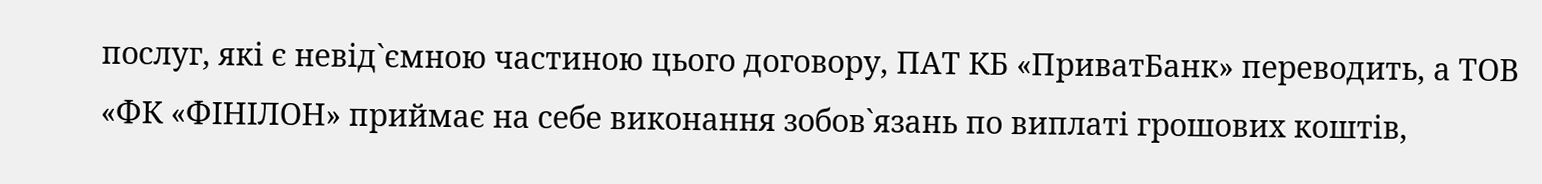послуг, які є невід`ємною частиною цього договору, ПАТ КБ «ПриватБанк» переводить, а ТОВ «ФК «ФІНІЛОН» приймає на себе виконання зобов`язань по виплаті грошових коштів,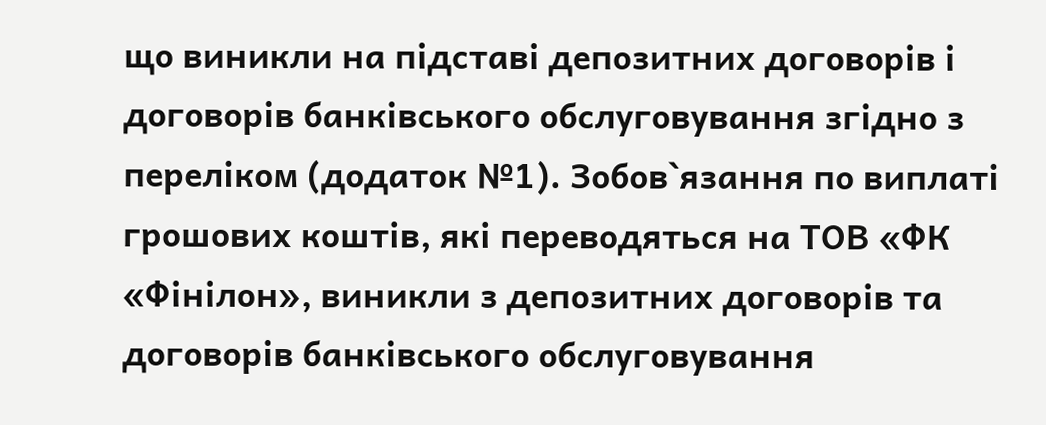що виникли на підставі депозитних договорів і договорів банківського обслуговування згідно з переліком (додаток №1). Зобов`язання по виплаті грошових коштів, які переводяться на ТОВ «ФК «Фінілон», виникли з депозитних договорів та договорів банківського обслуговування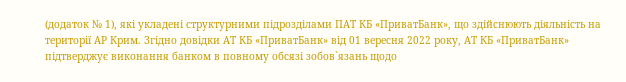(додаток № 1), які укладені структурними підрозділами ПАТ КБ «ПриватБанк», що здійснюють діяльність на території АР Крим. Згідно довідки АТ КБ «ПриватБанк» від 01 вересня 2022 року, АТ КБ «ПриватБанк» підтверджує виконання банком в повному обсязі зобов`язань щодо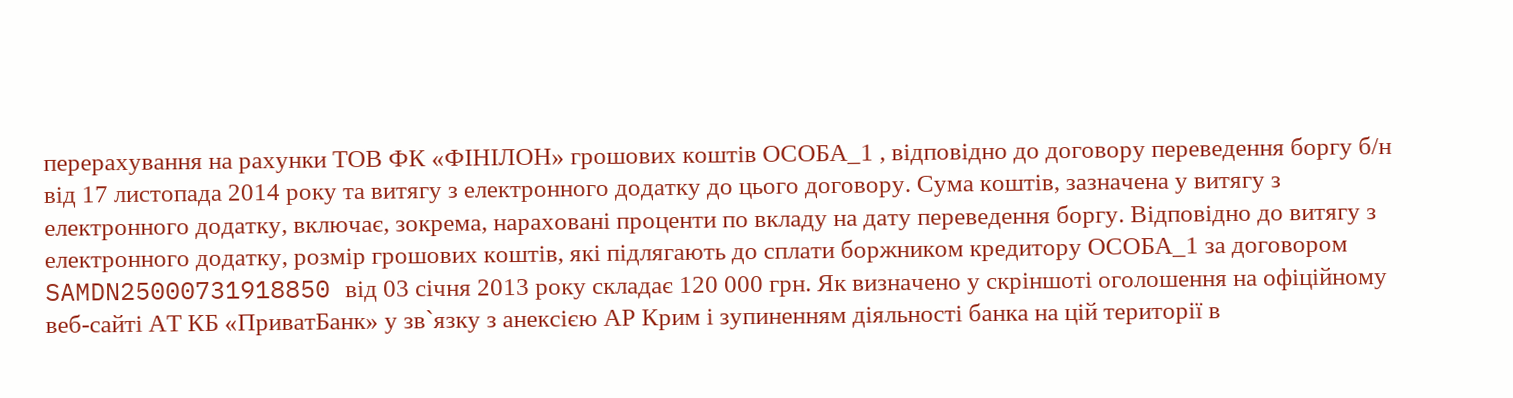перерахування на рахунки ТОВ ФК «ФІНІЛОН» грошових коштів ОСОБА_1 , відповідно до договору переведення боргу б/н від 17 листопада 2014 року та витягу з електронного додатку до цього договору. Сума коштів, зазначена у витягу з електронного додатку, включає, зокрема, нараховані проценти по вкладу на дату переведення боргу. Відповідно до витягу з електронного додатку, розмір грошових коштів, які підлягають до сплати боржником кредитору ОСОБА_1 за договором SAMDN25000731918850 від 03 січня 2013 року складає 120 000 грн. Як визначено у скріншоті оголошення на офіційному веб-сайті АТ КБ «ПриватБанк» у зв`язку з анексією АР Крим і зупиненням діяльності банка на цій території в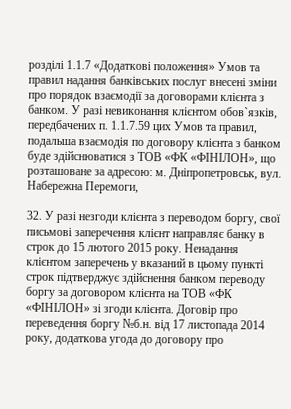розділі 1.1.7 «Додаткові положення» Умов та правил надання банківських послуг внесені зміни про порядок взаємодії за договорами клієнта з банком. У разі невиконання клієнтом обов`язків, передбачених п. 1.1.7.59 цих Умов та правил, подальша взаємодія по договору клієнта з банком буде здійснюватися з ТОВ «ФК «ФІНІЛОН», що розташоване за адресою: м. Дніпропетровськ, вул. Набережна Перемоги,

32. У разі незгоди клієнта з переводом боргу, свої письмові заперечення клієнт направляє банку в строк до 15 лютого 2015 року. Ненадання клієнтом заперечень у вказаний в цьому пункті строк підтверджує здійснення банком переводу боргу за договором клієнта на ТОВ «ФК «ФІНІЛОН» зі згоди клієнта. Договір про переведення боргу №б.н. від 17 листопада 2014 року, додаткова угода до договору про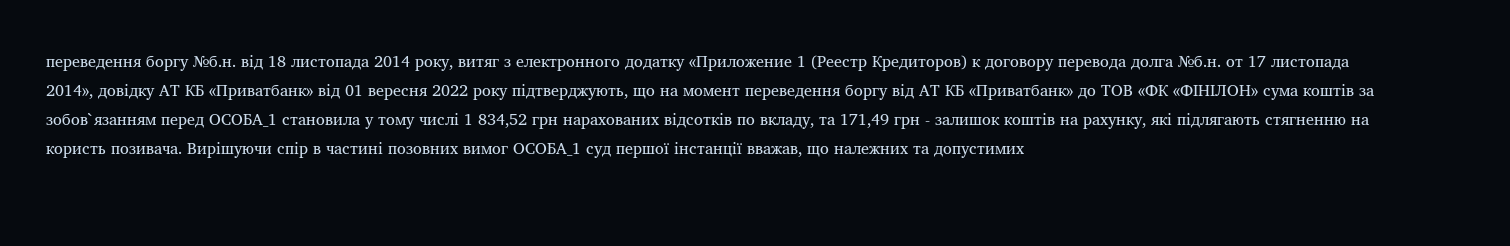переведення боргу №б.н. від 18 листопада 2014 року, витяг з електронного додатку «Приложение 1 (Реестр Кредиторов) к договору перевода долга №б.н. от 17 листопада 2014», довідку АТ КБ «Приватбанк» від 01 вересня 2022 року підтверджують, що на момент переведення боргу від АТ КБ «Приватбанк» до ТОВ «ФК «ФІНІЛОН» сума коштів за зобов`язанням перед ОСОБА_1 становила у тому числі 1 834,52 грн нарахованих відсотків по вкладу, та 171,49 грн - залишок коштів на рахунку, які підлягають стягненню на користь позивача. Вирішуючи спір в частині позовних вимог ОСОБА_1 суд першої інстанції вважав, що належних та допустимих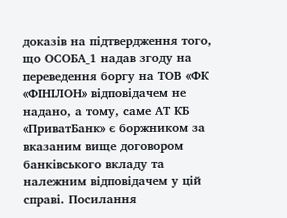доказів на підтвердження того, що ОСОБА_1 надав згоду на переведення боргу на ТОВ «ФК «ФІНІЛОН» відповідачем не надано, а тому, саме АТ КБ «ПриватБанк» є боржником за вказаним вище договором банківського вкладу та належним відповідачем у цій справі. Посилання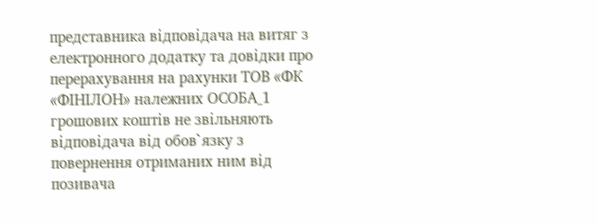представника відповідача на витяг з електронного додатку та довідки про перерахування на рахунки ТОВ «ФК «ФІНІЛОН» належних ОСОБА_1 грошових коштів не звільняють відповідача від обов`язку з повернення отриманих ним від позивача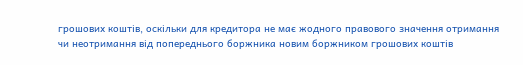грошових коштів, оскільки для кредитора не має жодного правового значення отримання чи неотримання від попереднього боржника новим боржником грошових коштів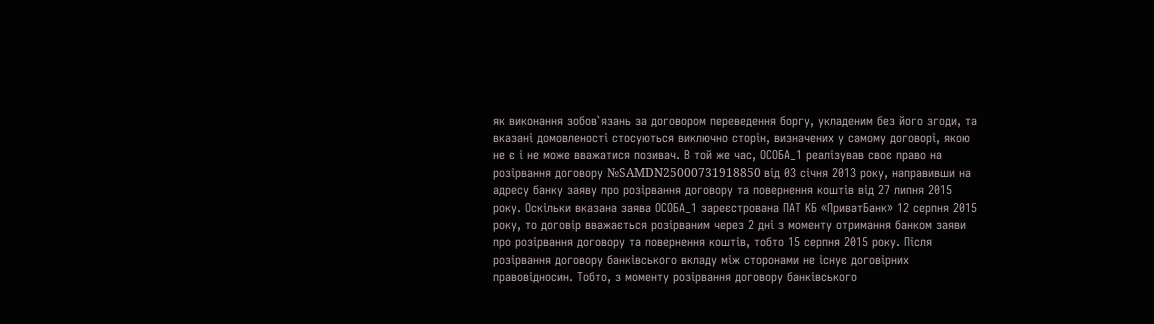як виконання зобов`язань за договором переведення боргу, укладеним без його згоди, та вказані домовленості стосуються виключно сторін, визначених у самому договорі, якою не є і не може вважатися позивач. В той же час, ОСОБА_1 реалізував своє право на розірвання договору №SAMDN25000731918850 від 03 січня 2013 року, направивши на адресу банку заяву про розірвання договору та повернення коштів від 27 липня 2015 року. Оскільки вказана заява ОСОБА_1 зареєстрована ПАТ КБ «ПриватБанк» 12 серпня 2015 року, то договір вважається розірваним через 2 дні з моменту отримання банком заяви про розірвання договору та повернення коштів, тобто 15 серпня 2015 року. Після розірвання договору банківського вкладу між сторонами не існує договірних правовідносин. Тобто, з моменту розірвання договору банківського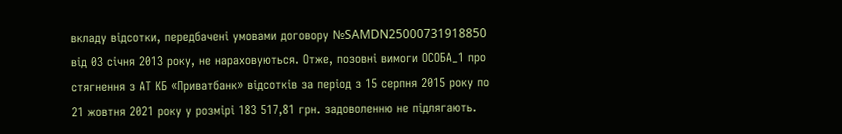вкладу відсотки, передбачені умовами договору №SAMDN25000731918850 від 03 січня 2013 року, не нараховуються. Отже, позовні вимоги ОСОБА_1 про стягнення з АТ КБ «Приватбанк» відсотків за період з 15 серпня 2015 року по 21 жовтня 2021 року у розмірі 183 517,81 грн. задоволенню не підлягають.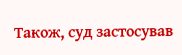Також, суд застосував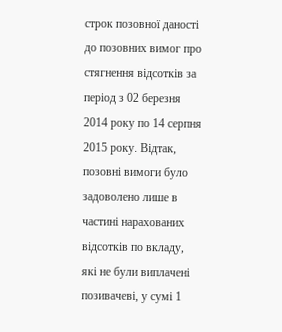строк позовної даності до позовних вимог про стягнення відсотків за період з 02 березня 2014 року по 14 серпня 2015 року. Відтак, позовні вимоги було задоволено лише в частині нарахованих відсотків по вкладу, які не були виплачені позивачеві, у сумі 1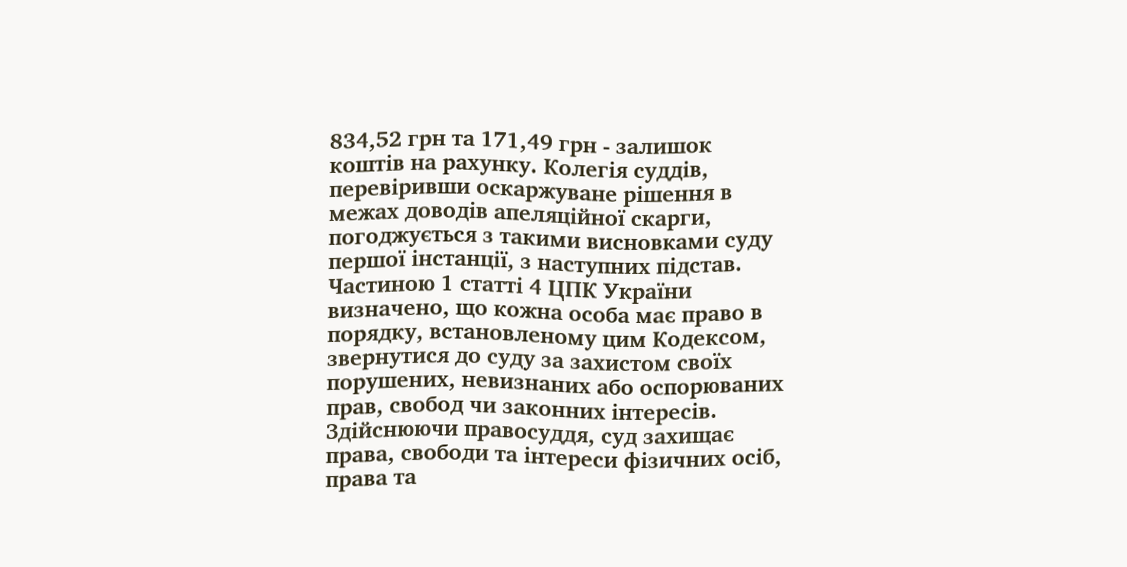834,52 грн та 171,49 грн - залишок коштів на рахунку. Колегія суддів, перевіривши оскаржуване рішення в межах доводів апеляційної скарги, погоджується з такими висновками суду першої інстанції, з наступних підстав. Частиною 1 статті 4 ЦПК України визначено, що кожна особа має право в порядку, встановленому цим Кодексом, звернутися до суду за захистом своїх порушених, невизнаних або оспорюваних прав, свобод чи законних інтересів. Здійснюючи правосуддя, суд захищає права, свободи та інтереси фізичних осіб, права та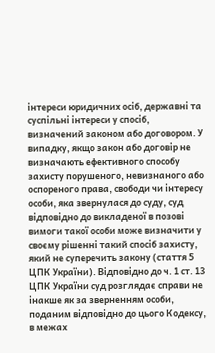інтереси юридичних осіб, державні та суспільні інтереси у спосіб, визначений законом або договором. У випадку, якщо закон або договір не визначають ефективного способу захисту порушеного, невизнаного або оспореного права, свободи чи інтересу особи, яка звернулася до суду, суд відповідно до викладеної в позові вимоги такої особи може визначити у своєму рішенні такий спосіб захисту, який не суперечить закону (стаття 5 ЦПК України). Відповідно до ч. 1 ст. 13 ЦПК України суд розглядає справи не інакше як за зверненням особи, поданим відповідно до цього Кодексу, в межах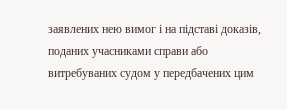заявлених нею вимог і на підставі доказів, поданих учасниками справи або витребуваних судом у передбачених цим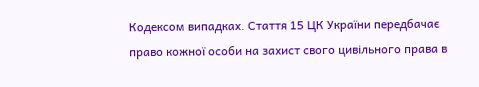Кодексом випадках. Стаття 15 ЦК України передбачає право кожної особи на захист свого цивільного права в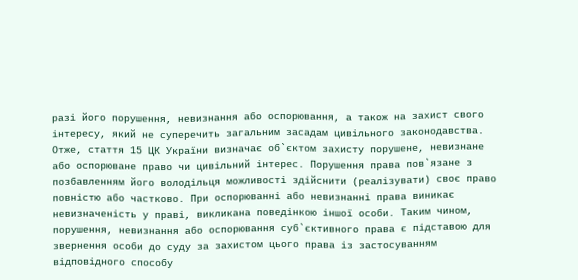разі його порушення, невизнання або оспорювання, а також на захист свого інтересу, який не суперечить загальним засадам цивільного законодавства. Отже, стаття 15 ЦК України визначає об`єктом захисту порушене, невизнане або оспорюване право чи цивільний інтерес. Порушення права пов`язане з позбавленням його володільця можливості здійснити (реалізувати) своє право повністю або частково. При оспорюванні або невизнанні права виникає невизначеність у праві, викликана поведінкою іншої особи. Таким чином, порушення, невизнання або оспорювання суб`єктивного права є підставою для звернення особи до суду за захистом цього права із застосуванням відповідного способу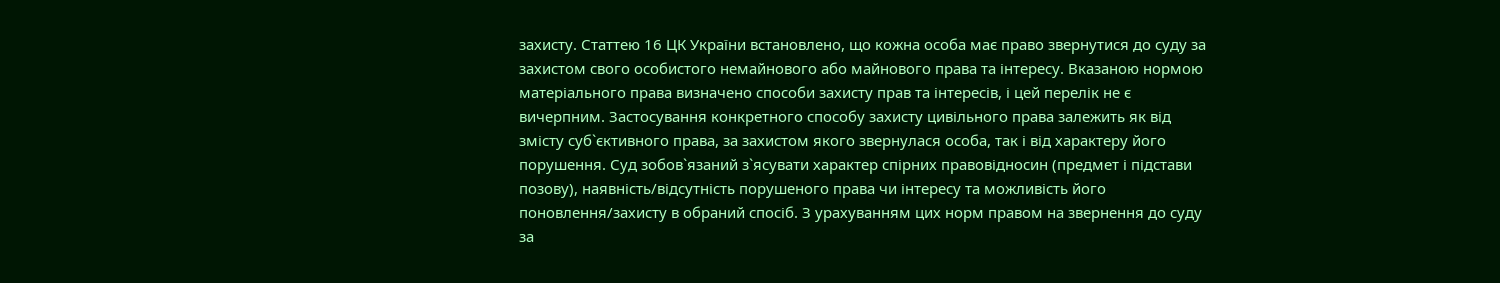захисту. Статтею 16 ЦК України встановлено, що кожна особа має право звернутися до суду за захистом свого особистого немайнового або майнового права та інтересу. Вказаною нормою матеріального права визначено способи захисту прав та інтересів, і цей перелік не є вичерпним. Застосування конкретного способу захисту цивільного права залежить як від змісту суб`єктивного права, за захистом якого звернулася особа, так і від характеру його порушення. Суд зобов`язаний з`ясувати характер спірних правовідносин (предмет і підстави позову), наявність/відсутність порушеного права чи інтересу та можливість його поновлення/захисту в обраний спосіб. З урахуванням цих норм правом на звернення до суду за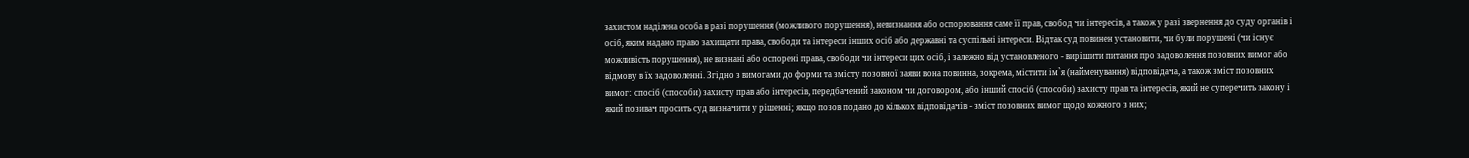захистом наділена особа в разі порушення (можливого порушення), невизнання або оспорювання саме її прав, свобод чи інтересів, а також у разі звернення до суду органів і осіб, яким надано право захищати права, свободи та інтереси інших осіб або державні та суспільні інтереси. Відтак суд повинен установити, чи були порушені (чи існує можливість порушення), не визнані або оспорені права, свободи чи інтереси цих осіб, і залежно від установленого - вирішити питання про задоволення позовних вимог або відмову в їх задоволенні. Згідно з вимогами до форми та змісту позовної заяви вона повинна, зокрема, містити ім`я (найменування) відповідача, а також зміст позовних вимог: спосіб (способи) захисту прав або інтересів, передбачений законом чи договором, або інший спосіб (способи) захисту прав та інтересів, який не суперечить закону і який позивач просить суд визначити у рішенні; якщо позов подано до кількох відповідачів - зміст позовних вимог щодо кожного з них;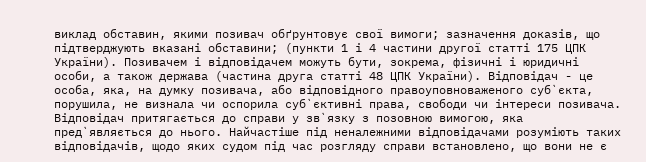виклад обставин, якими позивач обґрунтовує свої вимоги; зазначення доказів, що підтверджують вказані обставини; (пункти 1 і 4 частини другої статті 175 ЦПК України). Позивачем і відповідачем можуть бути, зокрема, фізичні і юридичні особи, а також держава (частина друга статті 48 ЦПК України). Відповідач - це особа, яка, на думку позивача, або відповідного правоуповноваженого суб`єкта, порушила, не визнала чи оспорила суб`єктивні права, свободи чи інтереси позивача. Відповідач притягається до справи у зв`язку з позовною вимогою, яка пред`являється до нього. Найчастіше під неналежними відповідачами розуміють таких відповідачів, щодо яких судом під час розгляду справи встановлено, що вони не є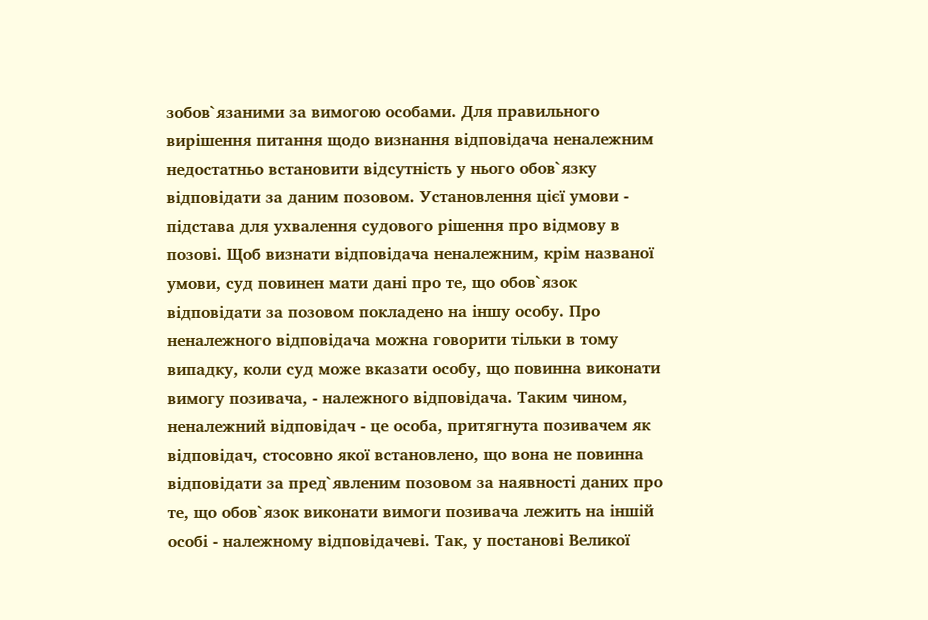зобов`язаними за вимогою особами. Для правильного вирішення питання щодо визнання відповідача неналежним недостатньо встановити відсутність у нього обов`язку відповідати за даним позовом. Установлення цієї умови - підстава для ухвалення судового рішення про відмову в позові. Щоб визнати відповідача неналежним, крім названої умови, суд повинен мати дані про те, що обов`язок відповідати за позовом покладено на іншу особу. Про неналежного відповідача можна говорити тільки в тому випадку, коли суд може вказати особу, що повинна виконати вимогу позивача, - належного відповідача. Таким чином, неналежний відповідач - це особа, притягнута позивачем як відповідач, стосовно якої встановлено, що вона не повинна відповідати за пред`явленим позовом за наявності даних про те, що обов`язок виконати вимоги позивача лежить на іншій особі - належному відповідачеві. Так, у постанові Великої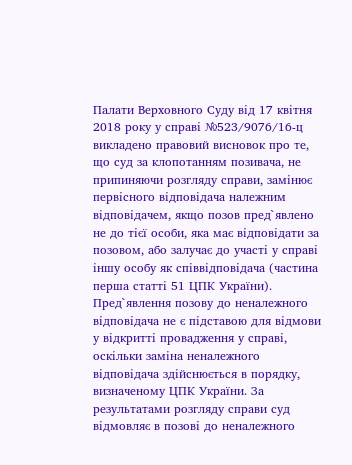Палати Верховного Суду від 17 квітня 2018 року у справі №523/9076/16-ц викладено правовий висновок про те, що суд за клопотанням позивача, не припиняючи розгляду справи, замінює первісного відповідача належним відповідачем, якщо позов пред`явлено не до тієї особи, яка має відповідати за позовом, або залучає до участі у справі іншу особу як співвідповідача (частина перша статті 51 ЦПК України). Пред`явлення позову до неналежного відповідача не є підставою для відмови у відкритті провадження у справі, оскільки заміна неналежного відповідача здійснюється в порядку, визначеному ЦПК України. За результатами розгляду справи суд відмовляє в позові до неналежного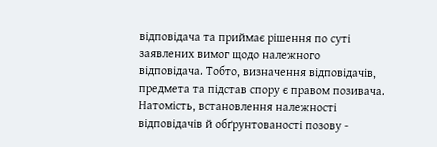відповідача та приймає рішення по суті заявлених вимог щодо належного відповідача. Тобто, визначення відповідачів, предмета та підстав спору є правом позивача. Натомість, встановлення належності відповідачів й обґрунтованості позову -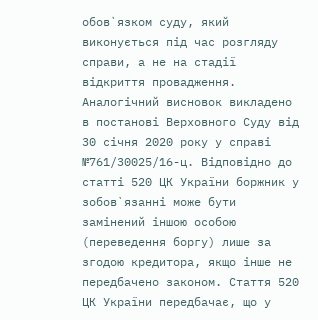обов`язком суду, який виконується під час розгляду справи, а не на стадії відкриття провадження. Аналогічний висновок викладено в постанові Верховного Суду від 30 січня 2020 року у справі №761/30025/16-ц. Відповідно до статті 520 ЦК України боржник у зобов`язанні може бути замінений іншою особою (переведення боргу) лише за згодою кредитора, якщо інше не передбачено законом. Стаття 520 ЦК України передбачає, що у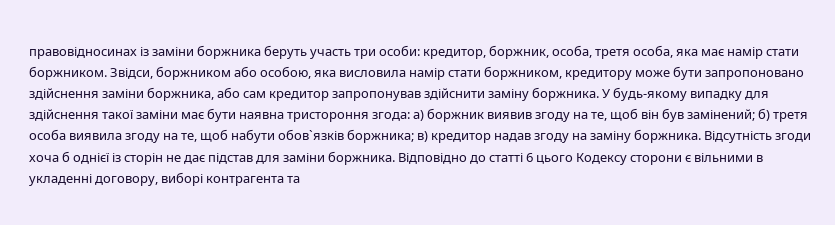правовідносинах із заміни боржника беруть участь три особи: кредитор, боржник, особа, третя особа, яка має намір стати боржником. Звідси, боржником або особою, яка висловила намір стати боржником, кредитору може бути запропоновано здійснення заміни боржника, або сам кредитор запропонував здійснити заміну боржника. У будь-якому випадку для здійснення такої заміни має бути наявна тристороння згода: а) боржник виявив згоду на те, щоб він був замінений; б) третя особа виявила згоду на те, щоб набути обов`язків боржника; в) кредитор надав згоду на заміну боржника. Відсутність згоди хоча б однієї із сторін не дає підстав для заміни боржника. Відповідно до статті 6 цього Кодексу сторони є вільними в укладенні договору, виборі контрагента та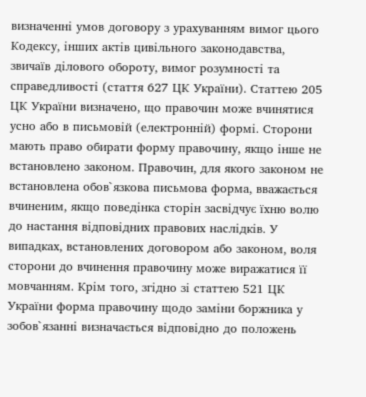визначенні умов договору з урахуванням вимог цього Кодексу, інших актів цивільного законодавства, звичаїв ділового обороту, вимог розумності та справедливості (стаття 627 ЦК України). Статтею 205 ЦК України визначено, що правочин може вчинятися усно або в письмовій (електронній) формі. Сторони мають право обирати форму правочину, якщо інше не встановлено законом. Правочин, для якого законом не встановлена обов`язкова письмова форма, вважається вчиненим, якщо поведінка сторін засвідчує їхню волю до настання відповідних правових наслідків. У випадках, встановлених договором або законом, воля сторони до вчинення правочину може виражатися її мовчанням. Крім того, згідно зі статтею 521 ЦК України форма правочину щодо заміни боржника у зобов`язанні визначається відповідно до положень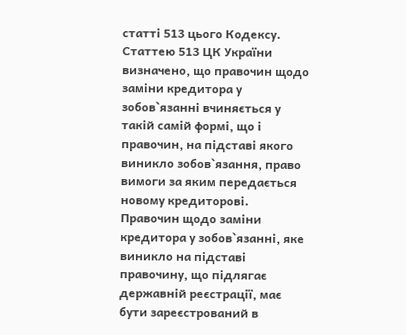статті 513 цього Кодексу. Статтею 513 ЦК України визначено, що правочин щодо заміни кредитора у зобов`язанні вчиняється у такій самій формі, що і правочин, на підставі якого виникло зобов`язання, право вимоги за яким передається новому кредиторові. Правочин щодо заміни кредитора у зобов`язанні, яке виникло на підставі правочину, що підлягає державній реєстрації, має бути зареєстрований в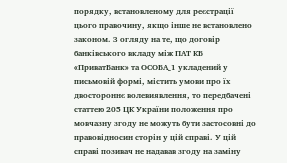порядку, встановленому для реєстрації цього правочину, якщо інше не встановлено законом. З огляду на те, що договір банківського вкладу між ПАТ КБ «ПриватБанк» та ОСОБА_1 укладений у письмовій формі, містить умови про їх двостороннє волевиявлення, то передбачені статтею 205 ЦК України положення про мовчазну згоду не можуть бути застосовні до правовідносин сторін у цій справі. У цій справі позивач не надавав згоду на заміну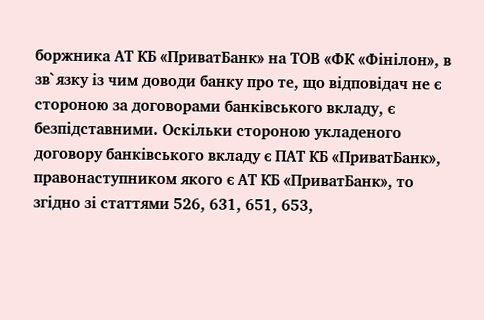боржника АТ КБ «ПриватБанк» на ТОВ «ФК «Фінілон», в зв`язку із чим доводи банку про те, що відповідач не є стороною за договорами банківського вкладу, є безпідставними. Оскільки стороною укладеного договору банківського вкладу є ПАТ КБ «ПриватБанк», правонаступником якого є АТ КБ «ПриватБанк», то згідно зі статтями 526, 631, 651, 653,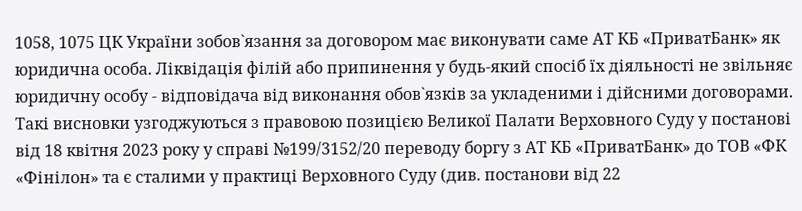1058, 1075 ЦК України зобов`язання за договором має виконувати саме АТ КБ «ПриватБанк» як юридична особа. Ліквідація філій або припинення у будь-який спосіб їх діяльності не звільняє юридичну особу - відповідача від виконання обов`язків за укладеними і дійсними договорами. Такі висновки узгоджуються з правовою позицією Великої Палати Верховного Суду у постанові від 18 квітня 2023 року у справі №199/3152/20 переводу боргу з АТ КБ «ПриватБанк» до ТОВ «ФК «Фінілон» та є сталими у практиці Верховного Суду (див. постанови від 22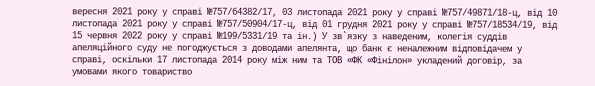вересня 2021 року у справі №757/64382/17, 03 листопада 2021 року у справі №757/49871/18-ц, від 10 листопада 2021 року у справі №757/50904/17-ц, від 01 грудня 2021 року у справі №757/18534/19, від 15 червня 2022 року у справі №199/5331/19 та ін.) У зв`язку з наведеним, колегія суддів апеляційного суду не погоджується з доводами апелянта, що банк є неналежним відповідачем у справі, оскільки 17 листопада 2014 року між ним та ТОВ «ФК «Фінілон» укладений договір, за умовами якого товариство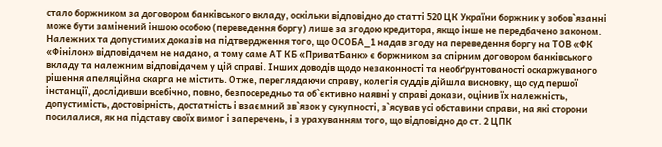стало боржником за договором банківського вкладу, оскільки відповідно до статті 520 ЦК України боржник у зобов`язанні може бути замінений іншою особою (переведення боргу) лише за згодою кредитора, якщо інше не передбачено законом. Належних та допустимих доказів на підтвердження того, що ОСОБА_1 надав згоду на переведення боргу на ТОВ «ФК «Фінілон» відповідачем не надано, а тому саме АТ КБ «ПриватБанк» є боржником за спірним договором банківського вкладу та належним відповідачем у цій справі. Інших доводів щодо незаконності та необґрунтованості оскаржуваного рішення апеляційна скарга не містить. Отже, переглядаючи справу, колегія суддів дійшла висновку, що суд першої інстанції, дослідивши всебічно, повно, безпосередньо та об`єктивно наявні у справі докази, оцінив їх належність, допустимість, достовірність, достатність і взаємний зв`язок у сукупності, з`ясував усі обставини справи, на які сторони посилалися, як на підставу своїх вимог і заперечень, і з урахуванням того, що відповідно до ст. 2 ЦПК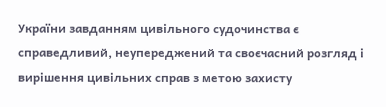України завданням цивільного судочинства є справедливий, неупереджений та своєчасний розгляд і вирішення цивільних справ з метою захисту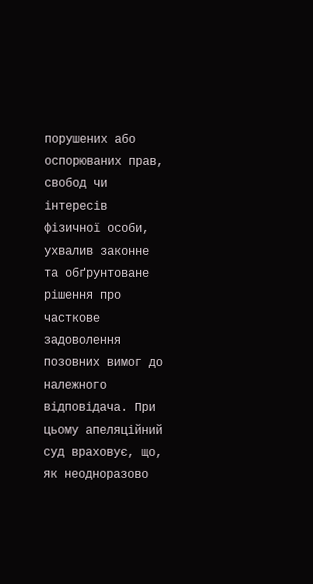порушених або оспорюваних прав, свобод чи інтересів фізичної особи, ухвалив законне та обґрунтоване рішення про часткове задоволення позовних вимог до належного відповідача. При цьому апеляційний суд враховує, що, як неодноразово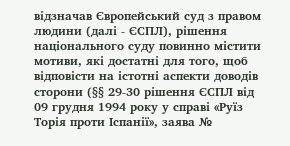відзначав Європейський суд з правом людини (далі - ЄСПЛ), рішення національного суду повинно містити мотиви, які достатні для того, щоб відповісти на істотні аспекти доводів сторони (§§ 29-30 рішення ЄСПЛ від 09 грудня 1994 року у справі «Руїз Торія проти Іспанії», заява №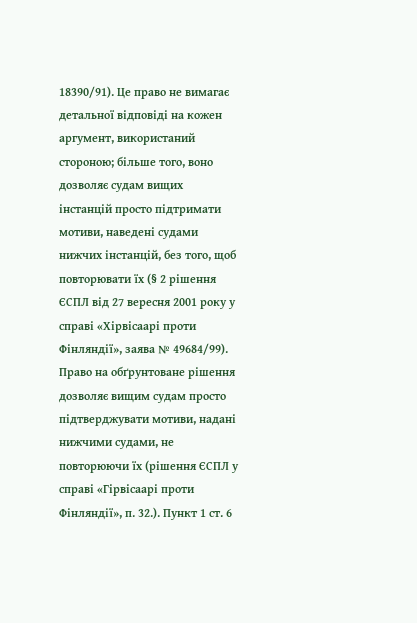18390/91). Це право не вимагає детальної відповіді на кожен аргумент, використаний стороною; більше того, воно дозволяє судам вищих інстанцій просто підтримати мотиви, наведені судами нижчих інстанцій, без того, щоб повторювати їх (§ 2 рішення ЄСПЛ від 27 вересня 2001 року у справі «Хірвісаарі проти Фінляндії», заява № 49684/99). Право на обґрунтоване рішення дозволяє вищим судам просто підтверджувати мотиви, надані нижчими судами, не повторюючи їх (рішення ЄСПЛ у справі «Гірвісаарі проти Фінляндії», п. 32.). Пункт 1 ст. 6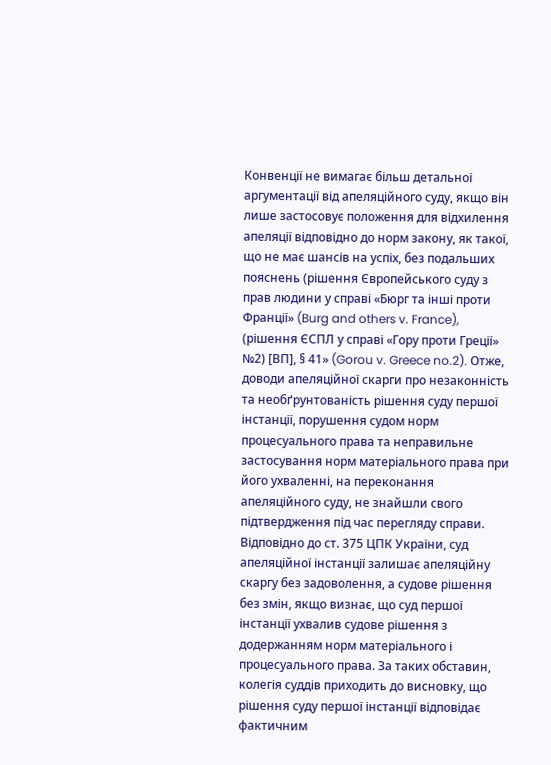Конвенції не вимагає більш детальної аргументації від апеляційного суду, якщо він лише застосовує положення для відхилення апеляції відповідно до норм закону, як такої, що не має шансів на успіх, без подальших пояснень (рішення Європейського суду з прав людини у справі «Бюрг та інші проти Франції» (Burg and others v. France), (рішення ЄСПЛ у справі «Гору проти Греції» №2) [ВП], § 41» (Gorou v. Greece no.2). Отже, доводи апеляційної скарги про незаконність та необґрунтованість рішення суду першої інстанції, порушення судом норм процесуального права та неправильне застосування норм матеріального права при його ухваленні, на переконання апеляційного суду, не знайшли свого підтвердження під час перегляду справи. Відповідно до ст. 375 ЦПК України, суд апеляційної інстанції залишає апеляційну скаргу без задоволення, а судове рішення без змін, якщо визнає, що суд першої інстанції ухвалив судове рішення з додержанням норм матеріального і процесуального права. За таких обставин, колегія суддів приходить до висновку, що рішення суду першої інстанції відповідає фактичним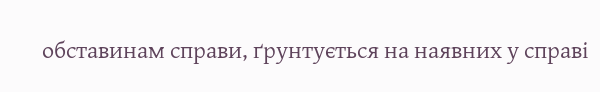обставинам справи, ґрунтується на наявних у справі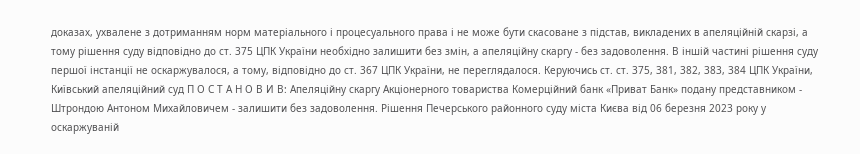доказах, ухвалене з дотриманням норм матеріального і процесуального права і не може бути скасоване з підстав, викладених в апеляційній скарзі, а тому рішення суду відповідно до ст. 375 ЦПК України необхідно залишити без змін, а апеляційну скаргу - без задоволення. В іншій частині рішення суду першої інстанції не оскаржувалося, а тому, відповідно до ст. 367 ЦПК України, не переглядалося. Керуючись ст. ст. 375, 381, 382, 383, 384 ЦПК України, Київський апеляційний суд П О С Т А Н О В И В: Апеляційну скаргу Акціонерного товариства Комерційний банк «Приват Банк» подану представником - Штрондою Антоном Михайловичем - залишити без задоволення. Рішення Печерського районного суду міста Києва від 06 березня 2023 року у оскаржуваній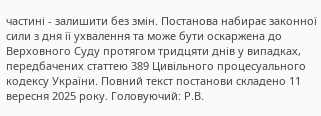частині - залишити без змін. Постанова набирає законної сили з дня її ухвалення та може бути оскаржена до Верховного Суду протягом тридцяти днів у випадках, передбачених статтею 389 Цивільного процесуального кодексу України. Повний текст постанови складено 11 вересня 2025 року. Головуючий: Р.В.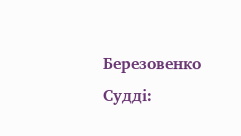Березовенко Судді: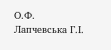О.Ф. Лапчевська Г.І.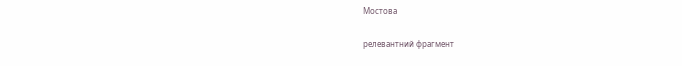Мостова

релевантний фрагмент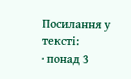Посилання у тексті:
· понад 3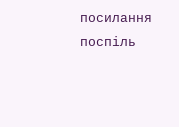посилання поспіль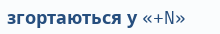згортаються у «+N»